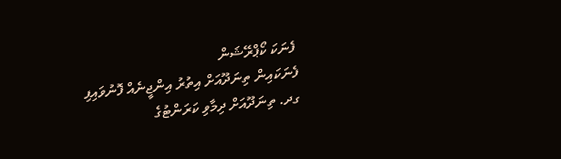ފެނަކަ ކޯޕްރޭޝަން
ފެނަކައިން ތިނަދޫއަށް އިތުރު އިންޖީނެއް ފޮނުވައިފި
ގދ. ތިނަދޫއަށް ދިމާވި ކަރަންޓުގެ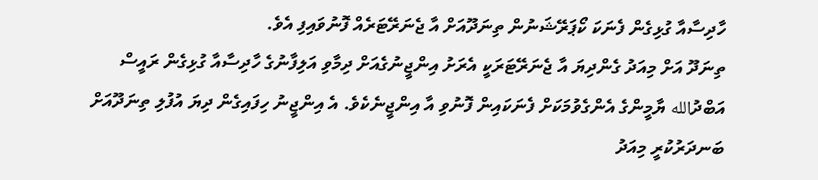ހާދިސާއާ ގުޅިގެން ފެނަކަ ކޯޕަރޭޝަނުން ތިނަދޫއަށް އާ ޖެނަރޭޓަރެއް ފޮނުވައިފި އެވެ.
ތިނަދޫ އަށް މިއަދު ގެންދިޔަ އާ ޖެނަރޭޓަރަކީ އެރަށު އިންޖީނުގެއަށް ދިމާވި އަލިފާނުގެ ހާދިސާއާ ގުޅިގެން ރައީސް އަބްދުالله ޔާމީންގެ އެންގެވުމަކަށް ފެނަކައިން ފޮނުވި އާ އިންޖީނެކެވެ. އެ އިންޖީނު ހިފައިގެން ދިޔަ އުފުލި ތިނަދޫއަށް ބަނދަރުކުރީ މިއަދު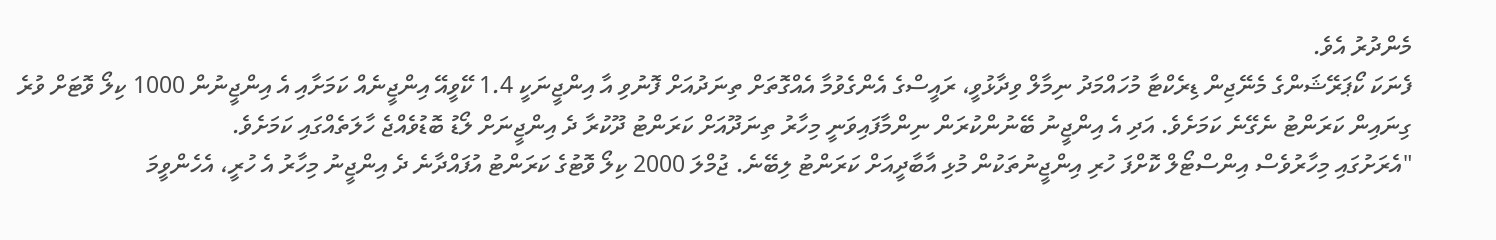މެންދުރު އެވެ.
ފެނަކަ ކޯޕަރޭޝަންގެ މެނޭޖިން ޑިރެކްޓާ މުހައްމަދު ނިމާލް ވިދާޅުވީ، ރައީސްގެ އެންގެވުމާ އެއްގޮތަށް ތިނަދުއަށް ފޮނުވި އާ އިންޖީނަކީ 1.4 ކޭވީއޭ އިންޖީނެއް ކަމަށާއި އެ އިންޖީނުން 1000 ކިލޯ ވޮޓަށް ވުރެ ގިނައިން ކަރަންޓު ނެގޭނެ ކަމަށެވެ. އަދި އެ އިންޖީނު ބޭނުންކުރަން ނިންމާފައިވަނީ މިހާރު ތިނަދޫއަށް ކަރަންޓު ދޫކުރާ ދެ އިންޖީނަށް ލޯޑު ބޮޑުވެއްޖެ ހާލަތެއްގައި ކަމަށެވެ.
"އެރަށުގައި މިހާރުވެސް އިންސްޓޯލް ކޮށްފަ ހުރި އިންޖީނުތަކުން މުޅި އާބާދީއަށް ކަރަންޓު ލިބޭނެ. ޖުމްލަ 2000 ކިލޯ ވޮޓުގެ ކަރަންޓު އުފައްދާނެ ދެ އިންޖީނު މިހާރު އެ ހުރީ، އެހެންވީމަ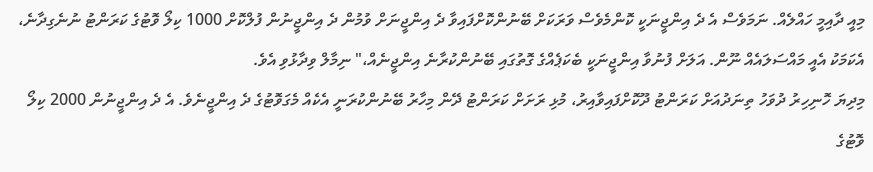މިއީ ދާއިމީ ހައްލެއް. ނަމަވެސް އެ ދެ އިންޖީނަކީ ކޮންމެވެސް ވަރަކަށް ބޭނުންކޮށްފައިވާ ދެ އިންޖީނަށް ވުމުން ދެ އިންޖީނުން ފުލްކޮށް 1000 ކިލޯ ވޮޓުގެ ކަރަންޓު ނުނެގިދާނެ، އެކަމަކު އެއީ މައްސަލައެއް ނޫން. އަލަށް ފުނުވާ އިންޖީނަކީ ބެކަޕެއްގެ ގޮތުގައި ބޭނުންކުރާނެ އިންޖީނެއް،" ނިމާލް ވިދާޅުވި އެވެ.
މިދިޔަ ހޮނިހިރު ދުވަހު ތިނަދުއަށް ކަރަންޓު ދޫކޮށްފައިވާއިރު، މުޅި ރަށަށް ކަރަންޓު ދޭން މިހާރު ބޭނުންކުރަނީ އެކެއް މެގަވޮޓުގެ ދެ އިންޖީނެވެ. އެ ދެ އިންޖީނުން 2000 ކިލޯ ވޮޓުގެ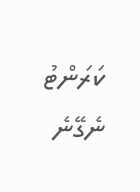ކަރަންޓު ނެގޭނެ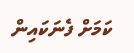ކަމަށް ފެނަކައިން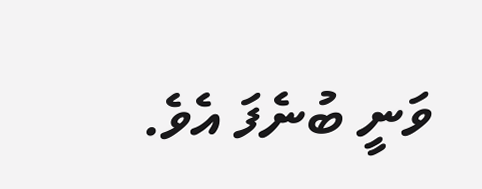ވަނީ ބުނެފަ އެވެ.